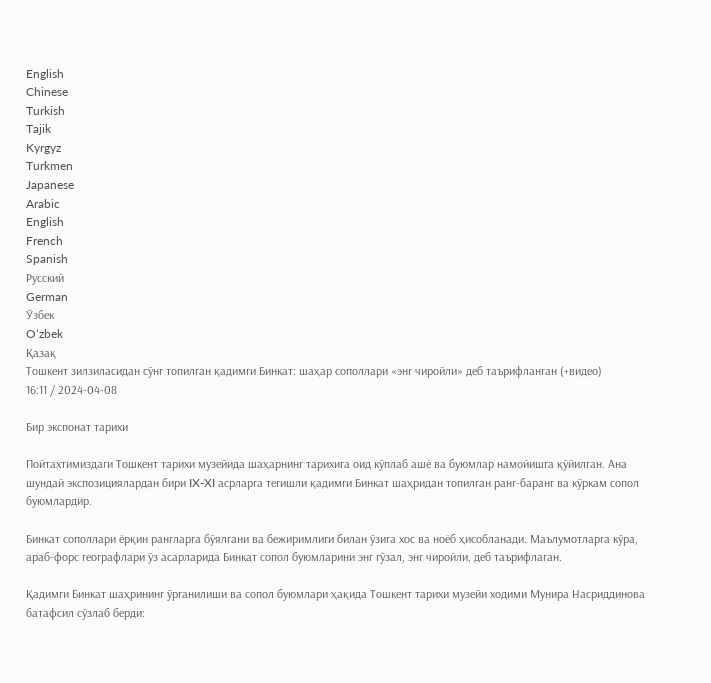English
Chinese
Turkish
Tajik
Kyrgyz
Turkmen
Japanese
Arabic
English
French
Spanish
Русский
German
Ўзбек
Oʻzbek
Қазақ
Тошкент зилзиласидан сўнг топилган қадимги Бинкат: шаҳар сополлари «энг чиройли» деб таърифланган (+видео)
16:11 / 2024-04-08

Бир экспонат тарихи

Пойтахтимиздаги Тошкент тарихи музейида шаҳарнинг тарихига оид кўплаб ашё ва буюмлар намойишга қўйилган. Ана шундай экспозициялардан бири IX-XI асрларга тегишли қадимги Бинкат шаҳридан топилган ранг-баранг ва кўркам сопол буюмлардир.

Бинкат сополлари ёрқин рангларга бўялгани ва бежиримлиги билан ўзига хос ва ноёб ҳисобланади. Маълумотларга кўра, араб-форс географлари ўз асарларида Бинкат сопол буюмларини энг гўзал, энг чиройли, деб таърифлаган.

Қадимги Бинкат шаҳрининг ўрганилиши ва сопол буюмлари ҳақида Тошкент тарихи музейи ходими Мунира Насриддинова батафсил сўзлаб берди: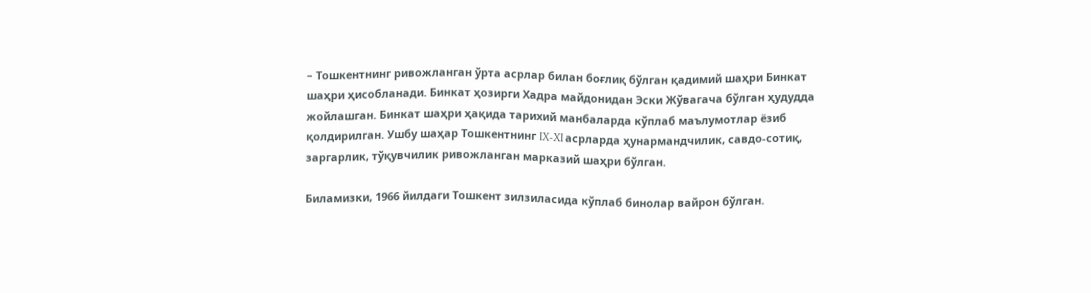– Тошкентнинг ривожланган ўрта асрлар билан боғлиқ бўлган қадимий шаҳри Бинкат шаҳри ҳисобланади. Бинкат ҳозирги Хадра майдонидан Эски Жўвагача бўлган ҳудудда жойлашган. Бинкат шаҳри ҳақида тарихий манбаларда кўплаб маълумотлар ёзиб қолдирилган. Ушбу шаҳар Тошкентнинг IX-XI асрларда ҳунармандчилик, савдо-сотиқ, заргарлик, тўқувчилик ривожланган марказий шаҳри бўлган.

Биламизки, 1966 йилдаги Тошкент зилзиласида кўплаб бинолар вайрон бўлган.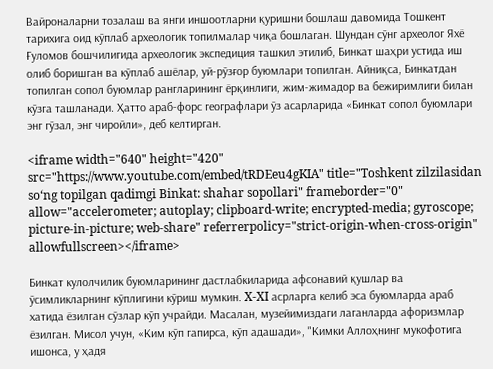Вайроналарни тозалаш ва янги иншоотларни қуришни бошлаш давомида Тошкент тарихига оид кўплаб археологик топилмалар чиқа бошлаган. Шундан сўнг археолог Яхё Ғуломов бошчилигида археологик экспедиция ташкил этилиб, Бинкат шаҳри устида иш олиб боришган ва кўплаб ашёлар, уй-рўзғор буюмлари топилган. Айниқса, Бинкатдан топилган сопол буюмлар рангларининг ёрқинлиги, жим-жимадор ва бежиримлиги билан кўзга ташланади. Ҳатто араб-форс географлари ўз асарларида «Бинкат сопол буюмлари энг гўзал, энг чиройли», деб келтирган.

<iframe width="640" height="420" src="https://www.youtube.com/embed/tRDEeu4gKIA" title="Toshkent zilzilasidan so‘ng topilgan qadimgi Binkat: shahar sopollari" frameborder="0" allow="accelerometer; autoplay; clipboard-write; encrypted-media; gyroscope; picture-in-picture; web-share" referrerpolicy="strict-origin-when-cross-origin" allowfullscreen></iframe>

Бинкат кулолчилик буюмларининг дастлабкиларида афсонавий қушлар ва ўсимликларнинг кўплигини кўриш мумкин. X-XI асрларга келиб эса буюмларда араб хатида ёзилган сўзлар кўп учрайди. Масалан, музейимиздаги лаганларда афоризмлар ёзилган. Мисол учун, «Ким кўп гапирса, кўп адашади», "Кимки Аллоҳнинг мукофотига ишонса, у ҳадя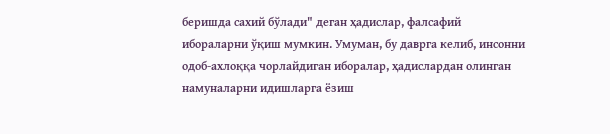беришда сахий бўлади" деган ҳадислар, фалсафий ибораларни ўқиш мумкин. Умуман, бу даврга келиб, инсонни одоб-ахлоққа чорлайдиган иборалар, ҳадислардан олинган намуналарни идишларга ёзиш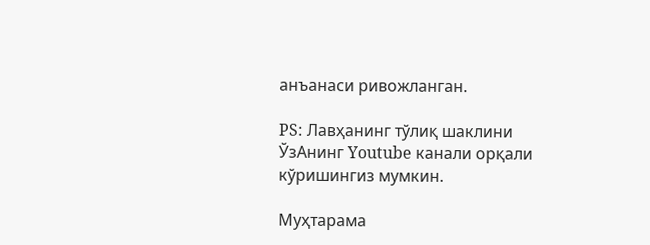анъанаси ривожланган.

PS: Лавҳанинг тўлиқ шаклини ЎзАнинг Youtube канали орқали кўришингиз мумкин.

Муҳтарама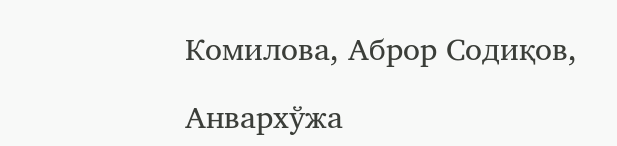Комилова, Аброр Содиқов,

Анвархўжа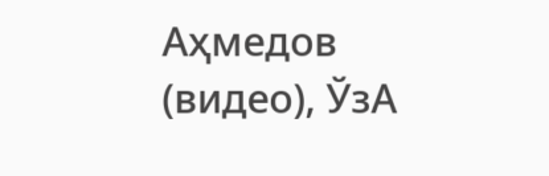Аҳмедов (видео), ЎзА